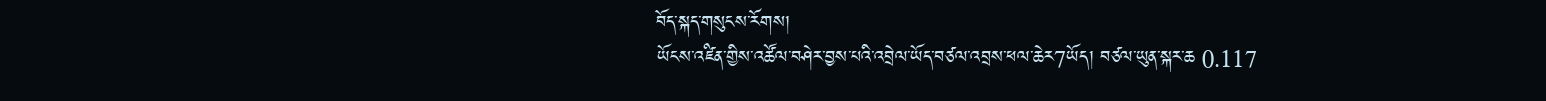བོད་སྐད་གསུངས་རོགས།
ཡོངས་འཛིན་གྱིས་འཚོལ་བཤེར་བྱས་པའི་འབྲེལ་ཡོད་བཙལ་འབྲས་ཕལ་ཆེར7ཡོད། བཙལ་ཡུན་སྐར་ཆ 0.117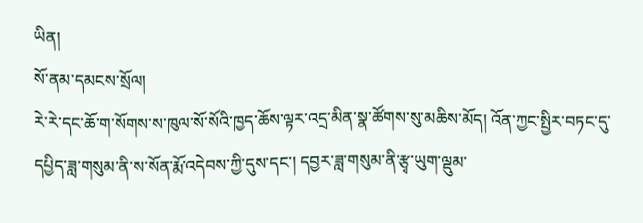ཡིན།
སོ་ནམ་དམངས་སྲོལ།
རེ་རེ་དང་ཆོ་ག་སོགས་ས་ཁུལ་སོ་སོའི་ཁྱད་ཆོས་ལྟར་འདྲ་མིན་སྣ་ཚོགས་སུ་མཆིས་མོད། འོན་ཀྱང་སྤྱིར་བཏང་དུ་དཔྱིད་ཟླ་གསུམ་ནི་ས་སོན་རྨོ་འདེབས་ཀྱི་དུས་དང་། དབྱར་ཟླ་གསུམ་ནི་རྩྭ་ཡུག་ལྡུམ་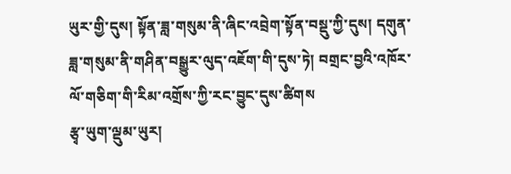ཡུར་གྱི་དུས། སྟོན་ཟླ་གསུམ་ནི་ཞིང་འབྲེག་སྟོན་བསྡུ་ཀྱི་དུས། དགུན་ཟླ་གསུམ་ནི་གཤིན་བསྒྱུར་ལུད་འཇོག་གི་དུས་ཏེ། བགྲང་བྱའི་འཁོར་ལོ་གཅིག་གི་རིམ་འགྲོས་ཀྱི་རང་བྱུང་དུས་ཚིགས
རྩྭ་ཡུག་ལྡུམ་ཡུར།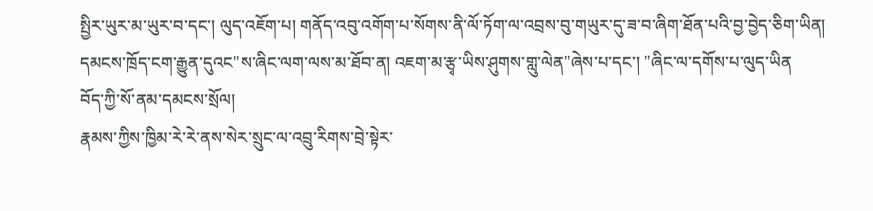སྤྱིར་ཡུར་མ་ཡུར་བ་དང་། ལུད་འཇོག་པ། གནོད་འབུ་འགོག་པ་སོགས་ནི་ལོ་ཏོག་ལ་འབྲས་བུ་གཡུར་དུ་ཟ་བ་ཞིག་ཐོན་པའི་བྱ་བྱེད་ཅིག་ཡིན། དམངས་ཁྲོད་ངག་རྒྱུན་དུའང"ས་ཞིང་ལག་ལས་མ་ཐོབ་ན། འཇག་མ་རྩྭ་ཡིས་ཤུགས་གླུ་ལེན"ཞེས་པ་དང་། "ཞིང་ལ་དགོས་པ་ལུད་ཡིན
བོད་ཀྱི་སོ་ནམ་དམངས་སྲོལ།
རྣམས་ཀྱིས་ཁྱིམ་རེ་རེ་ནས་སེར་སྲུང་ལ་འབྲུ་རིགས་བྲེ་སྟེར་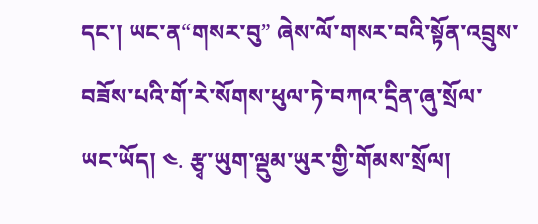དང་། ཡང་ན“གསར་བུ” ཞེས་ལོ་གསར་བའི་སྟོན་འབྲུས་བཟོས་པའི་གོ་རེ་སོགས་ཕུལ་ཏེ་བཀའ་དྲིན་ཞུ་སྲོལ་ཡང་ཡོད། ༤. རྩྭ་ཡུག་ལྡུམ་ཡུར་གྱི་གོམས་སྲོལ།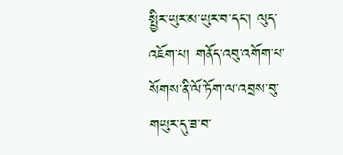སྤྱིར་ཡུར་མ་ཡུར་བ་དང་། ལུད་འཇོག་པ། གནོད་འབུ་འགོག་པ་སོགས་ནི་ལོ་ཏོག་ལ་འབྲས་བུ་གཡུར་དུ་ཟ་བ་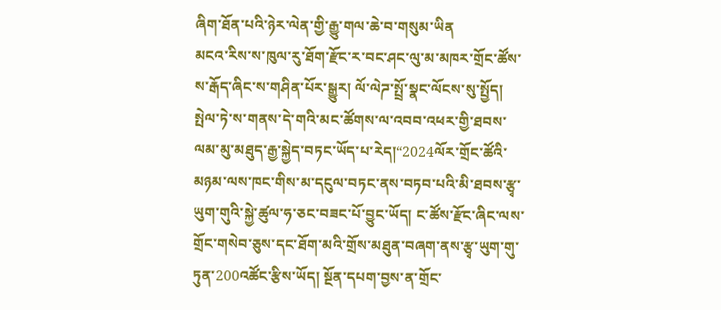ཞིག་ཐོན་པའི་ཉེར་ལེན་གྱི་རྒྱུ་གལ་ཆེ་བ་གསུམ་ཡིན
མངའ་རིས་ས་ཁུལ་རུ་ཐོག་རྫོང་ར་བང་ཤང་ལུ་མ་མཁར་གྲོང་ཚོས་ས་རྒོད་ཞིང་ས་གཤིན་པོར་སྒྱུར། ལོ་ལེཌ་སྤྲོ་སྣང་ལོངས་སུ་སྤྱོད།
སྤེལ་ཏེ་ས་གནས་དེ་གའི་མང་ཚོགས་ལ་འབབ་འཕར་གྱི་ཐབས་ལམ་མུ་མཐུད་རྒྱ་སྐྱེད་བཏང་ཡོད་པ་རེད།“2024ལོར་གྲོང་ཚོའི་མཉམ་ལས་ཁང་གིས་མ་དངུལ་བཏང་ནས་བཏབ་པའི་མི་ཐབས་རྩྭ་ཡུག་གུའི་སྐྱེ་ཚུལ་ཧ་ཅང་བཟང་པོ་བྱུང་ཡོད། ང་ཚོས་རྫོང་ཞིང་ལས་གྲོང་གསེབ་ཅུས་དང་ཐོག་མའི་གྲོས་མཐུན་བཞག་ནས་རྩྭ་ཡུག་གུ་ཏུན་200འཚོང་རྩིས་ཡོད། སྔོན་དཔག་བྱས་ན་གྲོང་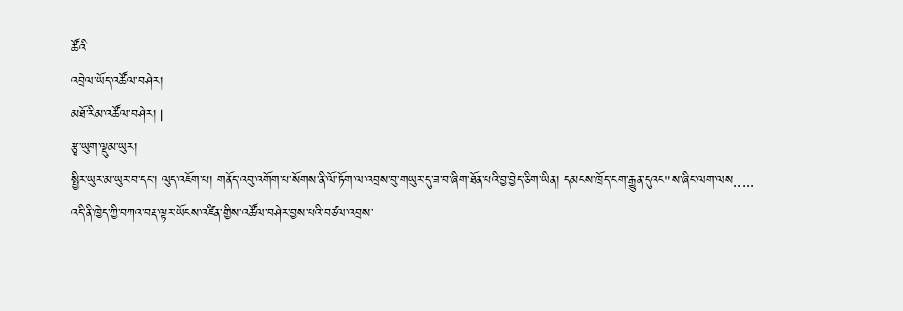ཚོའི
འབྲེལ་ཡོད་འཚོལ་བཤེར།
མཐོ་རིམ་འཚོལ་བཤེར། |
རྩྭ་ཡུག་ལྡུམ་ཡུར།
སྤྱིར་ཡུར་མ་ཡུར་བ་དང་། ལུད་འཇོག་པ། གནོད་འབུ་འགོག་པ་སོགས་ནི་ལོ་ཏོག་ལ་འབྲས་བུ་གཡུར་དུ་ཟ་བ་ཞིག་ཐོན་པའི་བྱ་བྱེད་ཅིག་ཡིན། དམངས་ཁྲོད་ངག་རྒྱུན་དུའང"ས་ཞིང་ལག་ལས.....
འདི་ནི་ཁྱེད་ཀྱི་བཀའ་བརྡ་ལྟར་ཡོངས་འཛིན་གྱིས་འཚོལ་བཤེར་བྱས་པའི་བཙལ་འབྲས་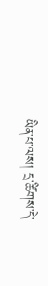ཡིན་པ་ལས། དྲ་ཚིགས་དེ་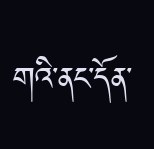གའི་ནང་དོན་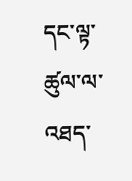དང་ལྟ་ཚུལ་ལ་འཐད་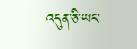འདུན་ཅི་ཡང་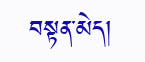བསྟན་མེད།